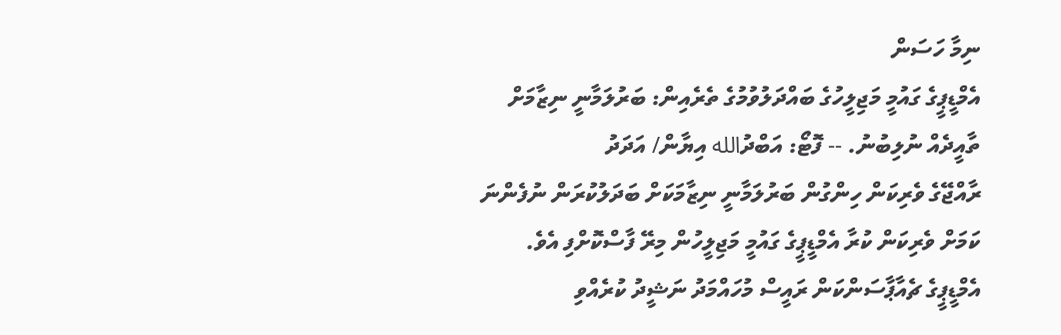ނިމާ ހަސަން
އެމްޑީޕީގެ ގައުމީ މަޖިލީހުގެ ބައްދަލުވުމުގެ ތެރެއިން: ބަރުލަމާނީ ނިޒާމަށް ތާއީދެއް ނުލިބުނު. -- ފޮޓޯ: އަބްދުالله އިޔާން/ އަދަދު
ރާއްޖޭގެ ވެރިކަން ހިންގުން ބަރުލަމާނީ ނިޒާމަކަށް ބަދަލުކުރަން ނުފެންނަ ކަމަށް ވެރިކަން ކުރާ އެމްޑީޕީގެ ގައުމީ މަޖިލީހުން މިރޭ ފާސްކޮށްފި އެވެ.
އެމްޑީޕީގެ ޗެއާޕާސަންކަން ރައީސް މުހައްމަދު ނަޝީދު ކުރެއްވި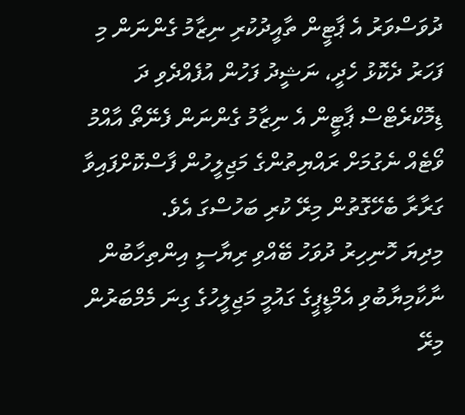ދުވަސްވަރު އެ ޕާޓީން ތާއީދުކުރި ނިޒާމު ގެންނަން މި ފަހަރު ދެކޮޅު ހެދީ، ނަޝީދު ފަހުން އުފެއްދެވި ދަ ޑިމޮކްރެޓްސް ޕާޓީން އެ ނިޒާމު ގެންނަން ފެނޭތޯ އާއްމު ވޯޓެއް ނެގުމަށް ރައްޔިތުންގެ މަޖިލީހުން ފާސްކޮށްފައިވާ ގަރާރާ ބެހޭގޮތުން މިރޭ ކުރި ބަހުސްގަ އެވެ.
މިދިޔަ ހޮނިހިރު ދުވަހު ބޭއްވި ރިޔާސީ އިންތިހާބުން ނާކާމިޔާބުވި އެމްޑީޕީގެ ގައުމީ މަޖިލީހުގެ ގިނަ މެމްބަރުން މިރޭ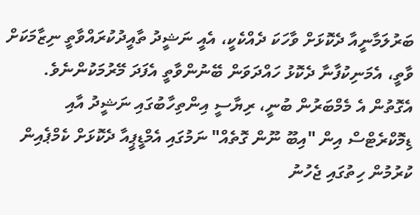ބަރުލަމާނީއާ ދެކޮޅަށް ވާހަކަ ދެއްކެކީ، އެއީ ނަޝީދު ތާއީދުކުރައްވާތީ ނިޒާމަކަށް ވާތީ، އެމަނިކުފާނާ ދެކޮޅު ހައްދަވަން ބޭނުންވާތީ އެފަދަ މޭރުމަކުންނެވެ.
އެގޮތުން އެ މެމްބަރުން ބުނީ، ރިޔާސީ އިންތިހާބުގައި ނަޝީދު އާއި ޑިމޮކްރެޓްސް އިން "އިބޫ ނޫން ގޮތެއް" ނަމުގައި އެމްޑީޕީއާ ދެކޮޅަށް ކެމްޕެއިން ކުރުމުން ހިތުގައި ޖެހުނު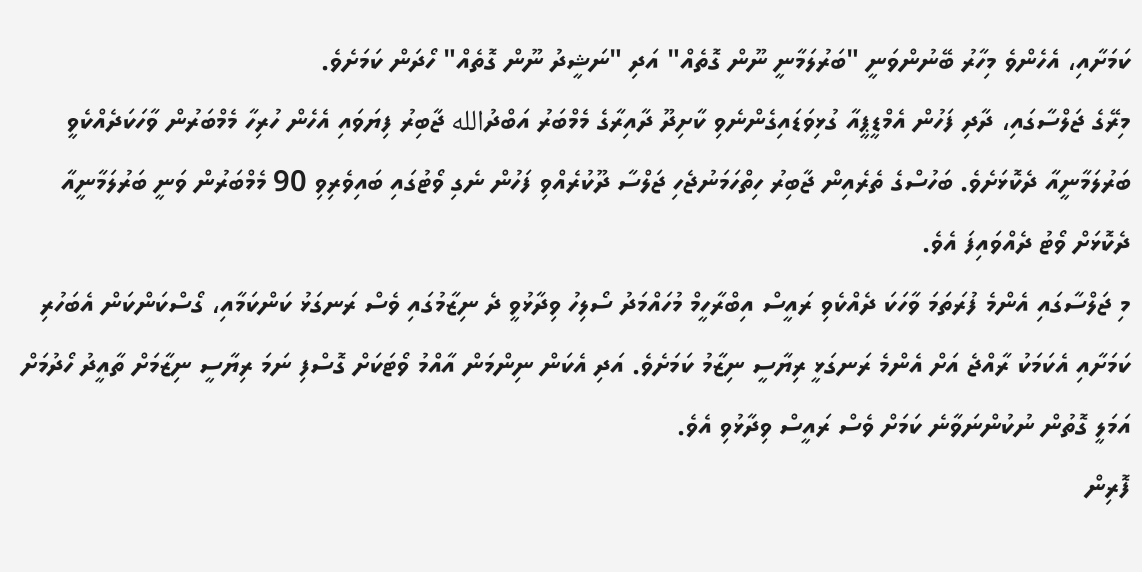ކަމަށާއި، އެހެންވެ މިހާރު ބޭނުންވަނީ "ބަރުލަމާނީ ނޫން ގޮތެއް" އަދި "ނަޝީދު ނޫން ގޮތެއް" ހޯދަން ކަމަށެވެ.
މިރޭގެ ޖަލްސާގައި، ދާދި ފަހުން އެމްޑީޕީއާ ގުޅިވަޑައިގެންނެވި ކާށިދޫ ދާއިރާގެ މެމްބަރު އަބްދުالله ޖާބިރު ފިޔަވައި އެހެން ހުރިހާ މެމްބަރުން ވާހަކަދެއްކެވީ ބަރުލަމާނީއާ ދެކޮޅަށެވެ. ބަހުސްގެ ތެރެއިން ޖާބިރު ހިތްހަމަނުޖެހި ޖަލްސާ ދޫކުރެއްވި ފަހުން ނެގި ވޯޓުގައި ބައިވެރިވި 90 މެމްބަރުން ވަނީ ބަރުލަމާނީއާ ދެކޮޅަށް ވޯޓު ދެއްވައިފަ އެވެ.
މި ޖަލްސާގައި އެންމެ ފުރަތަމަ ވާހަކަ ދެއްކެވި ރައީސް އިބްރާހީމް މުހައްމަދު ސޯލިހު ވިދާޅުވީ ދެ ނިޒާމުގައި ވެސް ރަނގަޅު ކަންކަމާއި، ގޯސްކަންކަން އެބަހުރި ކަމަށާއި އެކަމަކު ރާއްޖެ އަށް އެންމެ ރަނގަޅީ ރިޔާސީ ނިޒާމު ކަމަށެވެ. އަދި އެކަން ނިންމަން އާއްމު ވޯޓަކަށް ގޮސްފި ނަމަ ރިޔާސީ ނިޒާމަށް ތާއީދު ހޯދުމަށް އަމަލީ ގޮތުން ނުކުންނަވާނެ ކަމަށް ވެސް ރައީސް ވިދާޅުވި އެވެ.
ފޮރިން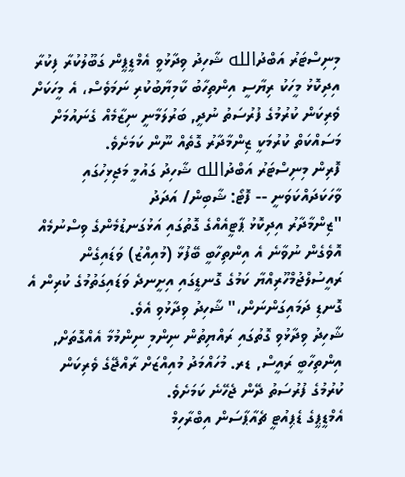މިނިސްޓަރު އަބްދުالله ޝާހިދު ވިދާޅުވީ އެމްޑީޕީން ގަބޫލުކުރާ ފިކުރާ އިދިކޮޅު މީހަކު ރިޔާސީ އިންތިހާބު ކާމިޔާބުކުރި ނަމަވެސް، އެ މީހަކަށް ވެރިކަން ކުރުމުގެ ފުރުސަތު ނުދީ, ބަރުލަމާނީ ނިޒާމެއް ގެނައުމަށް މަސައްކަތް ކުރުމަކީ ޒިންމާދާރު ގޮތެއް ނޫން ކަމަށެވެ.
ފޮރިން މިނިސްޓަރު އަބްދުالله ޝާހިދު ގައުމީ މަޖިޅިހުގައި ވާހަކަދައްކަވަނީ -- ފޮޓޯ: ޝާބިން/ އަދަދު
"ޒިންމާދާރު އިދިކޮޅު ޕާޓީއެއްގެ ގޮތުގައި އަޅުގަނޑުމެންގެ ވިސްނުމެއް އޮވެގެން ނުވާނެ އެ އިންތިހާބީ ބޭފުޅާ (މުއިއްޒު) ވަޑައިގެން ރައީސުލްޖުމްހޫރިއްޔާ ކަމުގެ ގޮނޑީގައި އިށީނދެ ވަޑައިގަތުމުގެ ކުރިން އެ ގޮނޑި ދަމައިގަންނަން،" ޝާހިދު ވިދާޅުވި އެވެ.
ޝާހިދު ވިދާޅުވި ގޮތުގައި ރައްޔިތުން ނިންމި ނިންމުމާ އެއްގޮތަށް, އިންތިހާބީ ރައީސް, ޑރ. މުހައްމަދު މުއިއްޒަށް ރާއްޖޭގެ ވެރިކަން ކުރުމުގެ ފުރުސަތު ދޭން ޖެހޭނެ ކަމަށެވެ.
އެމްޑީޕީގެ ޑެޕިއުޓީ ޗެއާޕާސަން އިބްރާހިމް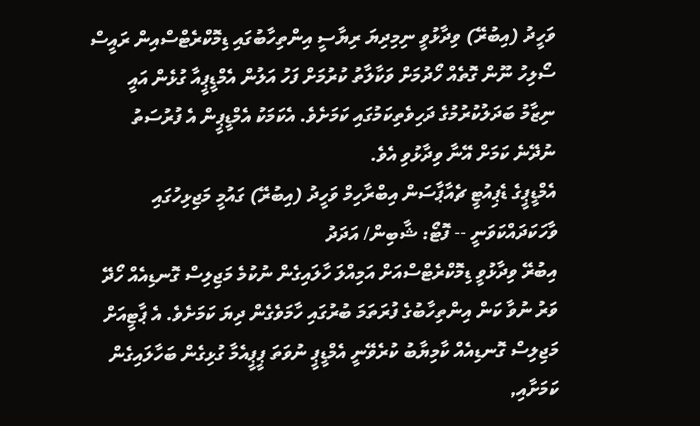ވަހީދު (އިބުރޭ) ވިދާޅުވީ ނިމިދިޔަ ރިޔާސީ އިންތިހާބުގައި ޑިމޮކްރެޓްސްއިން ރައީސް ސޯލިހު ނޫން ގޮތެއް ހޯދުމަށް ވަކާލާތު ކުރުމަށް ފަހު އަލުން އެމްޑީޕީއާ ގުޅެން އައީ ނިޒާމު ބަދަލުކުރުމުގެ ދަހިވެތިކަމުގައި ކަމަށެވެ. އެކަމަކު އެމްޑީޕީން އެ ފުރުސަތު ނުދޭނެ ކަމަށް އޭނާ ވިދާޅުވި އެވެ.
އެމްޑީޕީގެ ޑެޕިއުޓީ ޗެއާޕާސަން އިބްރާހިމް ވަހީދު (އިބުރޭ) ގައުމީ މަޖިޅިހުގައި ވާހަކަދައްކަވަނީ -- ފޮޓޯ: ޝާބިން/ އަދަދު
އިބުރޭ ވިދާޅުވީ ޑިމޮކްރެޓްސްއަށް އަމިއްލަ ހާލައިގެން ނުކުމެ މަޖިލިސް ގޮނޑިއެއް ހޯދޭ ވަރު ނުވާ ކަން އިންތިހާބުގެ ފުރަތަމަ ބުރުގައި ހާމަވެގެން ދިޔަ ކަމަށެވެ. އެ ޕާޓީއަށް މަޖިލިސް ގޮނޑިއެއް ކާމިޔާބު ކުރެވޭނީ އެމްޑީޕީ ނުވަތަ ޕީޕީއެމާ ގުޅިގެން ބަހާލައިގެން ކަމަށާއި,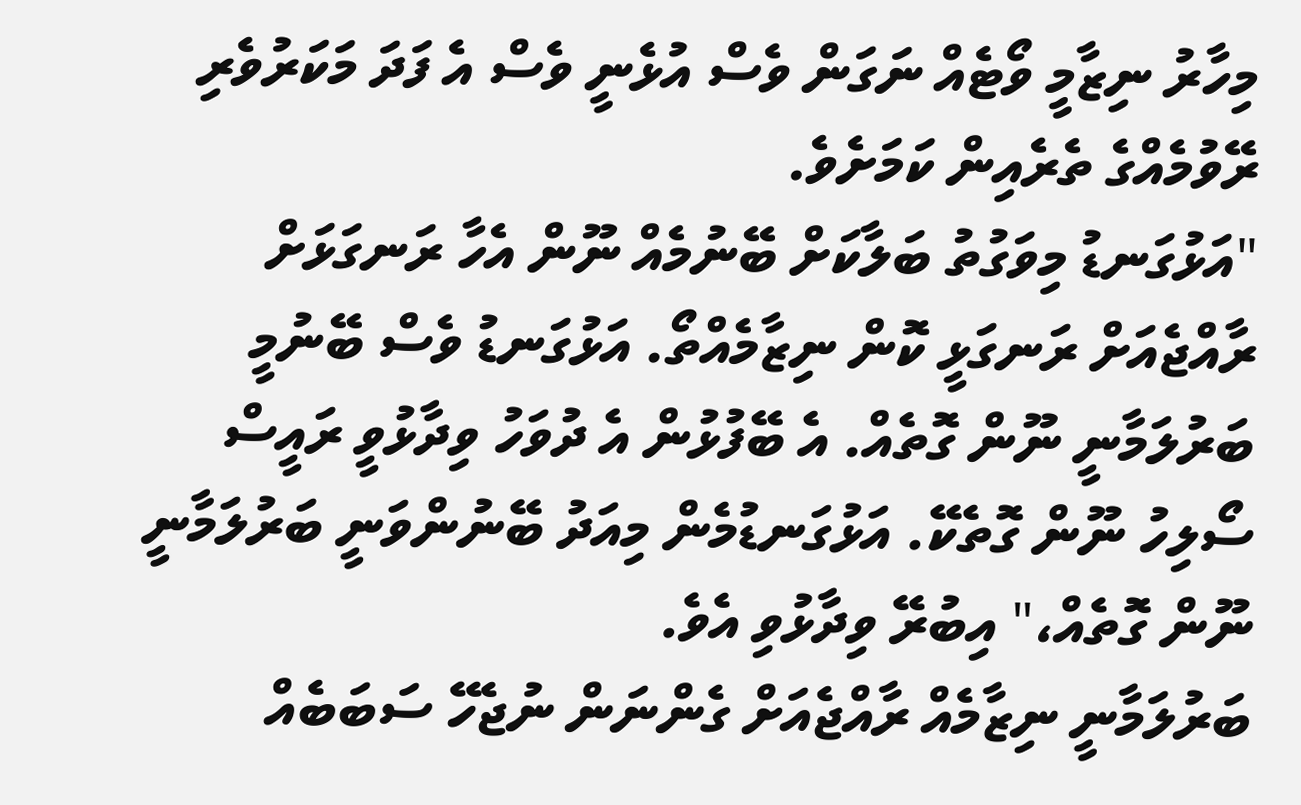މިހާރު ނިޒާމީ ވޯޓެއް ނަގަން ވެސް އުޅެނީ ވެސް އެ ފަދަ މަކަރުވެރި ރޭވުމެއްގެ ތެރެއިން ކަމަށެވެ.
"އަޅުގަނޑު މިވަގުތު ބަލާކަށް ބޭނުމެއް ނޫން އެހާ ރަނގަޅަށް ރާއްޖެއަށް ރަނގަޅީ ކޮން ނިޒާމެއްތޯ. އަޅުގަނޑު ވެސް ބޭނުމީ ބަރުލަމާނީ ނޫން ގޮތެއް. އެ ބޭފުޅުން އެ ދުވަހު ވިދާޅުވީ ރައީސް ސޯލިހު ނޫން ގޮތެކޭ. އަޅުގަނޑުމެން މިއަދު ބޭނުންވަނީ ބަރުލަމާނީ ނޫން ގޮތެއް،" އިބުރޭ ވިދާޅުވި އެވެ.
ބަރުލަމާނީ ނިޒާމެއް ރާއްޖެއަށް ގެންނަން ނުޖެހޭ ސަބަބެއް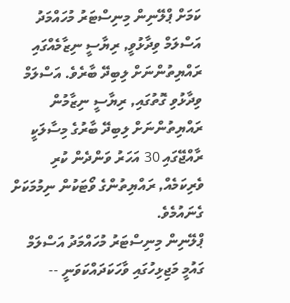ކަމަށް ޕްލޭނިން މިނިސްޓަރު މުހައްމަދު އަސްލަމް ވިދާޅުވީ, ރިޔާސީ ނިޒާމެއްގައި ރައްޔިތުންނަށް ލިބިދޭ ބާރެވެ. އަސްލަމް ވިދާޅުވި ގޮތުގައި, ރިޔާސީ ނިޒާމުން ރައްޔިތުންނަށް ލިބިދޭ ބާރުގެ މިސާލަކީ ރާއްޖޭގައި 30 އަހަރު ވަންދެން ކުރި ވެރިކަމެއް, ރައްޔިތުންގެ ވޯޓަކުން ނިމުމަކަށް ގެނައުމެވެ.
ޕްލޭނިން މިނިސްޓަރު މުހައްމަދު އަސްލަމް ގައުމީ މަޖިޅިހުގައި ވާހަކަދައްކަވަނީ --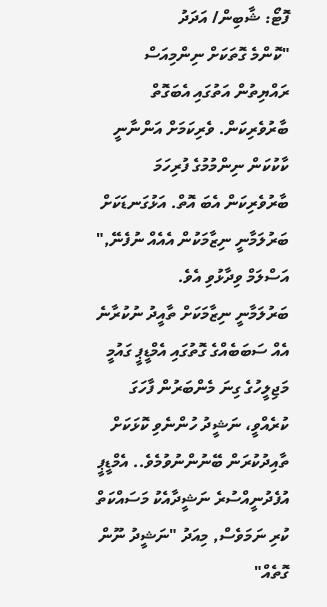ފޮޓޯ: ޝާބިން/ އަދަދު
"ކޮންމެ ގޮތަކަށް ނިންމިއަސް ރައްޔިތުން އަތުގައި އެބަގޮތް ބާރުވެރިކަން. ވެރިކަމަށް އަންނާނީ ކާކުކަން ނިންމުމުގެ ފުރިހަމަ ބާރުވެރިކަން އެބަ އޮތް. އަޅުގަނޑަކަށް ބަރުލަމާނީ ނިޒާމަކުން އެއެއް ނުފެނޭ," އަސްލަމް ވިދާޅުވި އެވެ.
ބަރުލަމާނީ ނިޒާމަކަށް ތާއީދު ނުކުރާނެ އެއް ސަބަބެއްގެ ގޮތުގައި އެމްޑީޕީ ގައުމީ މަޖިލީހުގެ ގިނަ މެންބަރުން ފާހަގަ ކުރެއްވީ، ނަޝީދު ހުންނެވި ކޮޅަކަށް ތާއިދުކުރަން ބޭނުންނުވުމެވެ.. އެމްޑީޕީ އުފެދުނީއްސުރެ ނަޝީދާއެކު މަސައްކަތް ކުރި ނަމަވެސް, މިއަދު "ނަޝީދު ނޫން ގޮތެއް"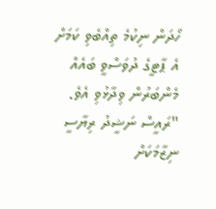ހޯދަން ނިކުމެ ތިއްބެވި ކަމަށް އެ ޕާޓީގެ ދުވަސްވީ ބައެއް މެންބަރުން ވިދާޅުވި އެވެ.
"ރައީސް ނަޝީދު ރިޔާސީ ނިޒާމަކަށް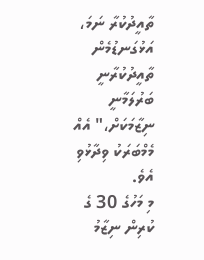ތާއީދުކުރާ ނަމަ، އަޅުގަނޑުމެން ތާއީދުކުރާނީ ބަރުލަމާނީ ނިޒާމަކަށް،" އެއް މެމްބަރަކު ވިދާޅުވި އެވެ.
މި މަހުގެ 30 ގެ ކުރިން ނިޒާމު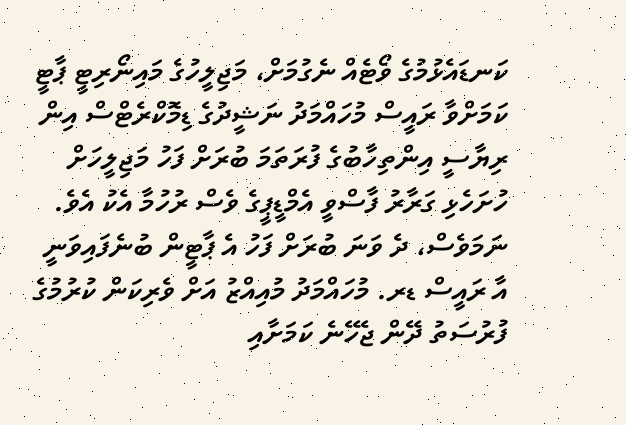ކަނޑައެޅުމުގެ ވޯޓެއް ނެގުމަށް، މަޖިލީހުގެ މައިނޯރިޓީ ޕާޓީ ކަމަށްވާ ރައީސް މުހައްމަދު ނަޝީދުގެ ޑިމޮކްރެޓްސް އިން ރިޔާސީ އިންތިހާބުގެ ފުރަތަމަ ބުރަށް ފަހު މަޖިލީހަށް ހުށަހެޅި ގަރާރު ފާސްވީ އެމްޑީޕީގެ ވެސް ރުހުމާ އެކު އެވެ.
ނަމަވެސް، ދެ ވަނަ ބުރަށް ފަހު އެ ޕާޓީން ބުނެފައިވަނީ އާ ރައީސް ޑރ. މުހައްމަދު މުއިއްޒު އަށް ވެރިކަން ކުރުމުގެ ފުރުސަތު ދޭން ޖެހޭނެ ކަމަށާއި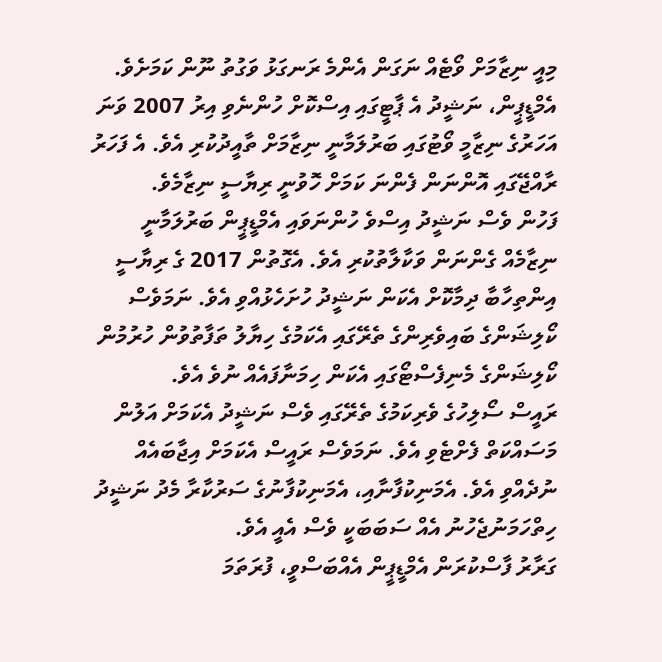މިއީ ނިޒާމަށް ވޯޓެއް ނަގަން އެންމެ ރަނގަޅު ވަގުތު ނޫން ކަމަށެވެ.
އެމްޑީޕީން، ނަޝީދު އެ ޕާޓީގައި އިސްކޮށް ހުންނެވި އިރު 2007 ވަނަ އަހަރުގެ ނިޒާމީ ވޯޓުގައި ބަރުލަމާނީ ނިޒާމަށް ތާއީދުކުރި އެވެ. އެ ފަހަރު ރާއްޖޭގައި އޮންނަން ފެންނަ ކަމަށް ހޮވުނީ ރިޔާސީ ނިޒާމެވެ.
ފަހުން ވެސް ނަޝީދު އިސްވެ ހުންނަވައި އެމްޑީޕީން ބަރުލަމާނީ ނިޒާމެއް ގެންނަން ވަކާލާތުކުރި އެވެ. އެގޮތުން 2017 ގެ ރިޔާސީ އިންތިހާބާ ދިމާކޮށް އެކަން ނަޝީދު ހުށަހެޅުއްވި އެވެ. ނަމަވެސް ކޯލިޝަންގެ ބައިވެރިންގެ ތެރޭގައި އެކަމުގެ ހިޔާލު ތަފާތުވުން ހުރުމުން ކޯލިޝަންގެ މެނިފެސްޓޯގައި އެކަން ހިމަނާފައެއް ނުވެ އެވެ.
ރައީސް ސޯލިހުގެ ވެރިކަމުގެ ތެރޭގައި ވެސް ނަޝީދު އެކަމަށް އަލުން މަސައްކަތް ފެށްޓެވި އެވެ. ނަމަވެސް ރައީސް އެކަމަށް އިޖާބައެއް ނުދެއްވި އެވެ. އެމަނިކުފާނާއި، އެމަނިކުފާނުގެ ސަރުކާރާ މެދު ނަޝީދު ހިތްހަމަނުޖެހުނު އެއް ސަބަބަކީ ވެސް އެއީ އެވެ.
ގަރާރު ފާސްކުރަން އެމްޑީޕީން އެއްބަސްވީ، ފުރަތަމަ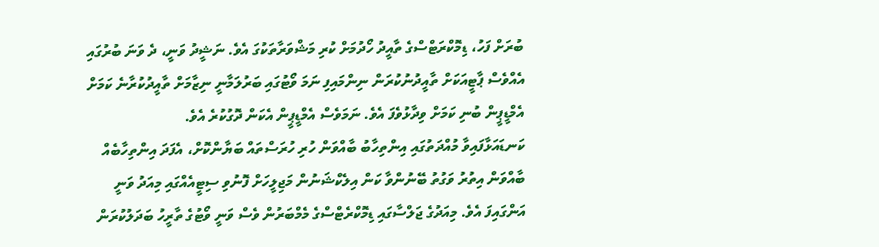ބުރަށް ފަހު، ޑިމޮކްރަޓްސްގެ ތާއީދު ހޯދުމަށް ކުރި މަޝްވަރާތަކުގަ އެވެ. ނަޝީދު ވަނީ، ދެ ވަނަ ބުރުގައި އެއްވެސް ޕާޓީއަކަށް ތާއީދުނުކުރަން ނިންމައިފި ނަމަ ވޯޓުގައި ބަރުލަމާނީ ނިޒާމަށް ތާއީދުކުރާނެ ކަމަށް އެމްޑީޕީން ބުނި ކަމަށް ވިދާޅުވެފަ އެވެ. ނަމަވެސް އެމްޑީޕީން އެކަން ދޮގުކުރެ އެވެ.
ކަނޑައަޅާފައިވާ މުއްދަތުގައި އިންތިހާބު ބާއްވަން ހުރި ހުރަސްތައް ބަޔާންކޮށް، އެފަދަ އިންތިހާބެއް ބާއްވަން އިތުރު ވަގުތު ބޭނުންވާ ކަން އިލެކްޝަނުން މަޖިލީހަށް ފޮނުވި ސިޓީއެއްގައި މިއަދު ވަނީ އަންގައިފަ އެވެ. މިއަދުގެ ޖަލްސާގައި ޑިމޮކްރެޓްސްގެ މެމްބަރުން ވެސް ވަނީ ވޯޓުގެ ތާރީހު ބަދަލުކުރަން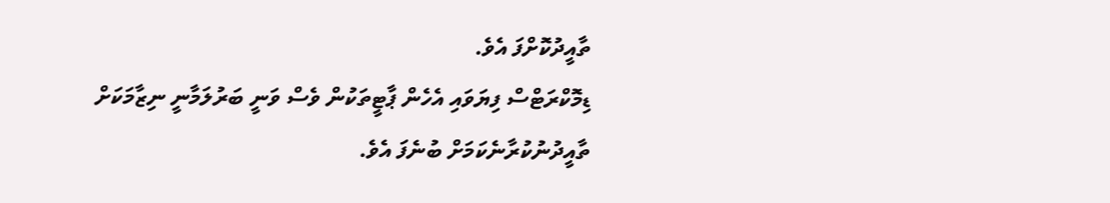ތާއީދުކޮށްފަ އެވެ.
ޑިމޮކްރަޓްސް ފިޔަވައި އެހެން ޕާޓީތަކުން ވެސް ވަނީ ބަރުލަމާނީ ނިޒާމަކަށް ތާއީދުނުކުރާނެކަމަށް ބުނެފަ އެވެ.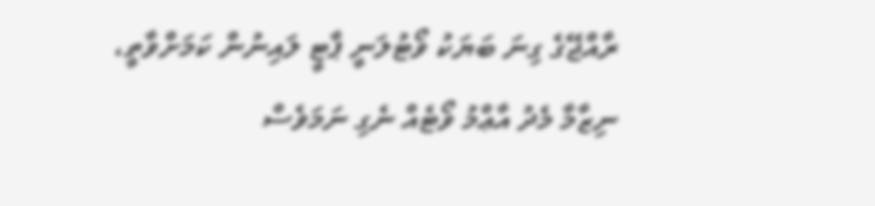ރާއްޖޭގެ ގިނަ ބަޔަކު ވޯޓުލަނީ ޕާޓީ ލައިނުން ކަމަށްވާތީ، ނިޒާމާ މެދު އާޢްމު ވޯޓެއް ނެގި ނަމަވެސް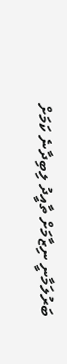ބަރުލަމާނީ ނިޒާމަށް ތާއީދު ލިބިދާނެ ކަމަށް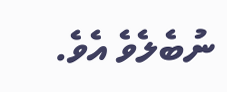ނުބެލެވެ އެވެ.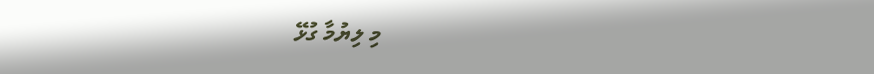މި ލިޔުމާ ގުޅޭ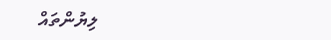ލިޔުންތައް